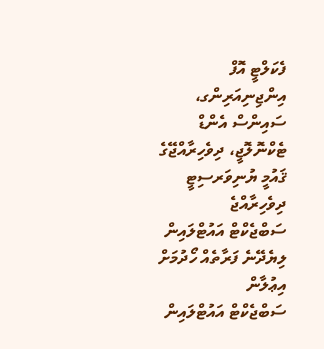ފެކަލްޓީ އޮފް އިންޖިނިއަރިންގ، ސައިންސް އެންޑް ޓެކްނޮލޮޖީ، ދިވެހިރާއްޖޭގެ ޤައުމީ ޔުނިވަރސިޓީ
ދިވެހިރާއްޖެ
ސަބްޖެކްޓް އައުޓްލައިން ލިޔެދޭނެ ފަރާތެއް ހޯދުމަށް
އިޢުލާން
ސަބްޖެކްޓް އައުޓްލައިން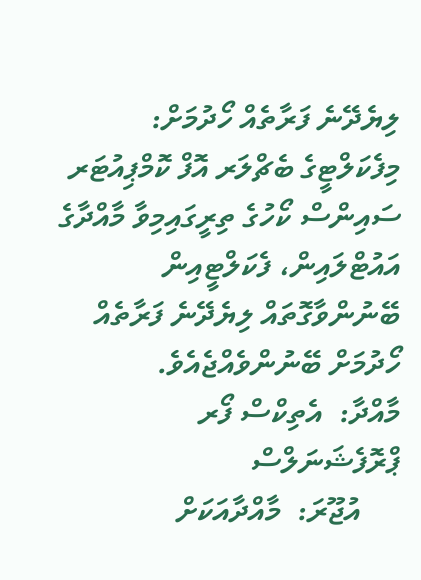ލިޔެދޭނެ ފަރާތެއް ހޯދުމަށް:
މިފެކަލްޓީގެ ބެޗްލަރ އޮފް ކޮމްޕިއުޓަރ ސައިންސް ކޯހުގެ ތިރީގައިމިވާ މާއްދާގެ އައުޓްލައިން، ފެކަލްޓީއިން ބޭނުންވާގޮތައް ލިޔެދޭނެ ފަރާތެއް ހޯދުމަށް ބޭނުންވެއްޖެއެވެ.
މާއްދާ:  އެތިކްސް ފޯރ ޕްރޮފެޝަނަލްސް
     އުޖޫރަ:  މާއްދާއަކަށް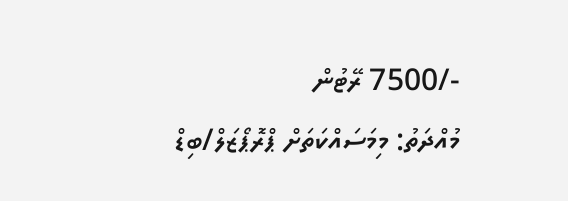-/7500 ރޭޓުން
މުއްދަތު: މިމަސައްކަތަށް ޕްރޮޕޯޒަލް/ބިޑް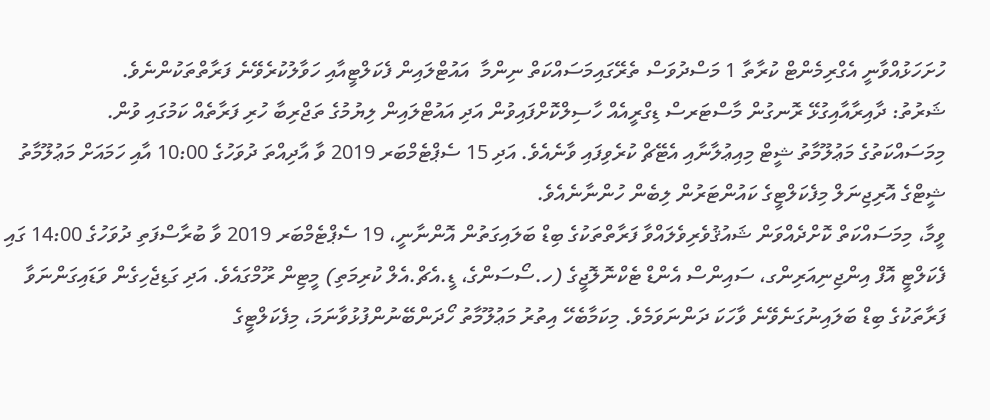ހުށަހަޅުއްވާނީ އެގްރިމެންޓް ކުރާތާ 1 މަސްދުވަސް ތެރޭގައިމަސައްކަތް ނިންމާ  އައުޓްލައިން ފެކަލްޓީއާއި ހަވާލުކުރެވޭނެ ފަރާތްތަކުންނެވެ.
ޝަރުތު: ދާއިރާއާއިގުޅޭ ރޮނގުން މާސްޓަރސް ޑިގްރީއެއް ހާސިލްކޮށްފައިވުން އަދި އައުޓްލައިން ލިޔުމުގެ ތަޖްރިބާ ހުރި ފަރާތެއް ކަމުގައި ވުން.
މިމަސައްކަތުގެ މަޢުލޫމާތު ޝީޓް މިއިޢުލާނާއި އެޓޭޗް ކުރެވިފައި ވާނެއެވެ. އަދި 15 ސެޕްޓެމްބަރ 2019 ވާ އާދިއްތަ ދުވަހުގެ 10:00 އާއި ހަމައަށް މަޢުލޫމާތު ޝީޓްގެ އޮރިޖިނަލް މިފެކަލްޓީގެ ކައުންޓަރުން ލިބެން ހުންނާނެއެވެ.
ވީމާ، މިމަސައްކަތް ކޮށްދެއްވަން ޝައުޤުވެރިވެލައްވާ ފަރާތްތަކުގެ ބިޑް ބަލައިގަތުން އޮންނާނީ، 19 ސެޕްޓެމްބަރ 2019 ވާ ބުރާސްފަތި ދުވަހުގެ 14:00 ގައި ފެކަލްޓީ އޮފް އިންޖިނިއަރިންގ، ސައިންސް އެންޑް ޓެކްނޮލޮޖީގެ (ހ.ސޯސަންގެ، ޑީ.އެޗް.އެލް ކުރިމަތި) މީޓިން ރޫމްގައެވެ. އަދި ގަޑިޖެހިގެން ވަޑައިގަންނަވާ ފަރާތަކުގެ ބިޑް ބަލައިނުގަނެވޭނެ ވާހަކަ ދަންނަވަމެވެ. މިކަމާބެހޭ އިތުރު މަޢުލޫމާތު ހޯދަންބޭނުންފުޅުވާނަމަ، މިފެކަލްޓީގެ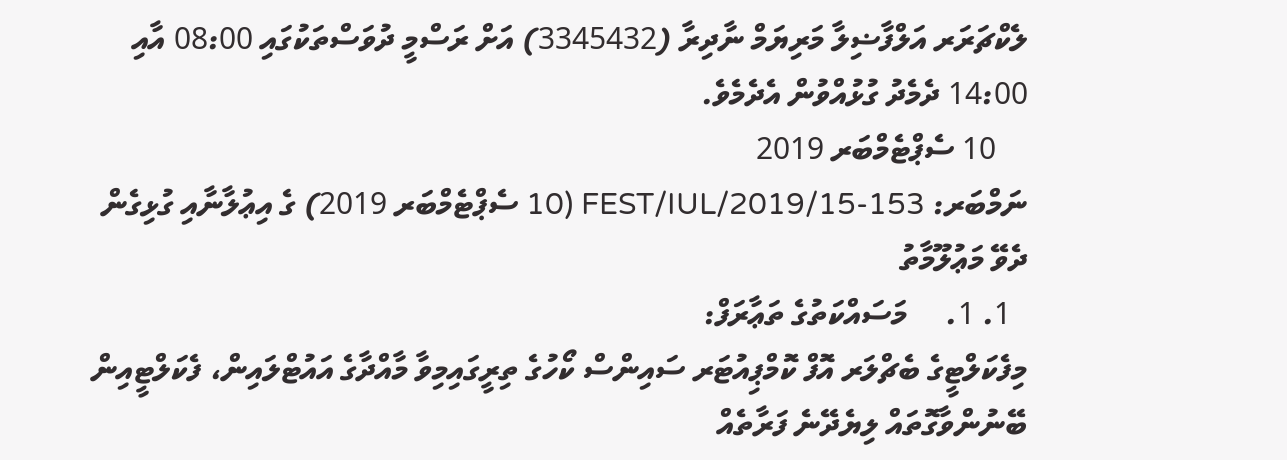ލެކްޗަރަރ އަލްފާޟިލާ މަރިޔަމް ނާދިރާ (3345432) އަށް ރަސްމީ ދުވަސްތަކުގައި 08:00 އާއި 14:00 ދެމެދު ގުޅުއްވުން އެދެމެވެ.
    10 ސެޕްޓެމްބަރ 2019
ނަމްބަރ: 153-FEST/IUL/2019/15 (10 ސެޕްޓެމްބަރ 2019) ގެ އިޢުލާނާއި ގުޅިގެން ދެވޭ މަޢުލޫމާތު
  1. 1.     މަސައްކަތުގެ ތަޢާރަފް:
މިފެކަލްޓީގެ ބެޗްލަރ އޮފް ކޮމްޕިއުޓަރ ސައިންސް ކޯހުގެ ތިރީގައިމިވާ މާއްދާގެ އައުޓްލައިން، ފެކަލްޓީއިން ބޭނުންވާގޮތައް ލިޔެދޭނެ ފަރާތެއް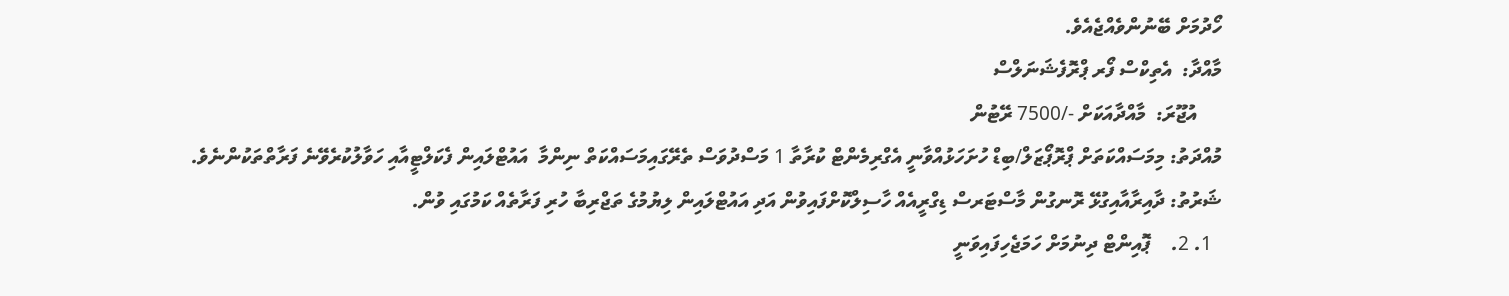ހޯދުމަށް ބޭނުންވެއްޖެއެވެ.
މާއްދާ:  އެތިކްސް ފޯރ ޕްރޮފެޝަނަލްސް
     އުޖޫރަ:  މާއްދާއަކަށް -/7500 ރޭޓުން
މުއްދަތު: މިމަސައްކަތަށް ޕްރޮޕޯޒަލް/ބިޑް ހުށަހަޅުއްވާނީ އެގްރިމެންޓް ކުރާތާ 1 މަސްދުވަސް ތެރޭގައިމަސައްކަތް ނިންމާ  އައުޓްލައިން ފެކަލްޓީއާއި ހަވާލުކުރެވޭނެ ފަރާތްތަކުންނެވެ.
ޝަރުތު: ދާއިރާއާއިގުޅޭ ރޮނގުން މާސްޓަރސް ޑިގްރީއެއް ހާސިލްކޮށްފައިވުން އަދި އައުޓްލައިން ލިޔުމުގެ ތަޖްރިބާ ހުރި ފަރާތެއް ކަމުގައި ވުން.
  1. 2.    ޕޮއިންޓް ދިނުމަށް ހަމަޖެހިފައިވަނީ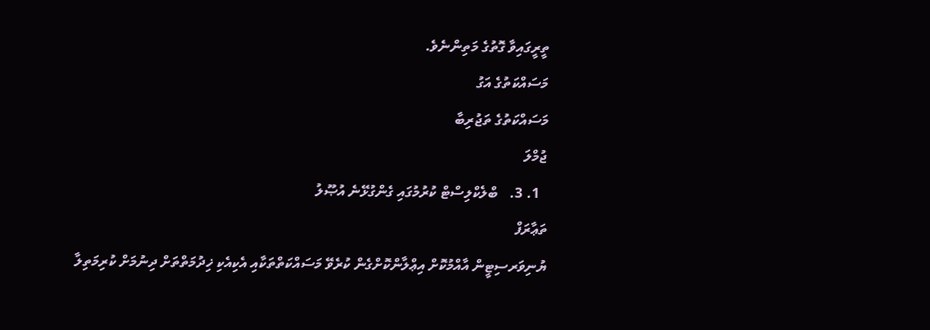ތީރީގައިވާ ގޮތުގެ މަތިންނެވެ.
މަސައްކަތުގެ އަގު
މަސައްކަތުގެ ތަޖުރިބާ
ޖުމްލަ
  1. 3.   ބްލެކްލިސްޓް ކުރުމުގައި ގެންގުޅޭނެ އުޞޫލު
ތަޢާރަފް
ޔުނިވަރސިޓީން އާއްމުކޮށް އިޢްލާންކޮށްގެން ކުރެވޭ މަސައްކަތްތަކާއި އެކިއެކި ޚިދުމަތްތަށް ދިނުމަށް ކުރިމަތިލާ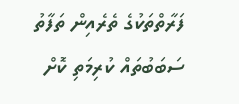ފަރާތްތަކުގެ ތެރެއިން ތަފާތު ސަބަބުތައް ކުރިމަތި ކޮށް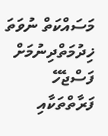މަސައްކަތް ނުވަތަ ޚިދުމަތްދިނުމަށް ފަސްޖެހޭ ފަރާތްތަކާއި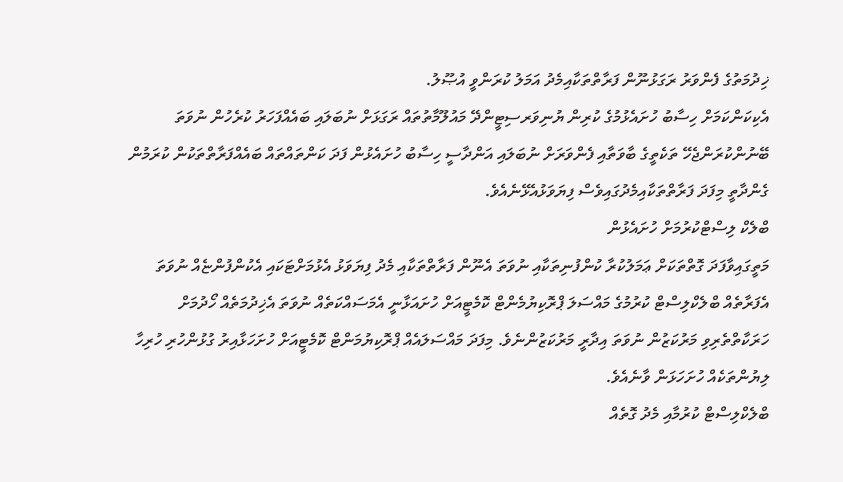ޚިދުމަތުގެ ފެންވަރު ރަގަޅުނޫން ފަރާތްތަކާއިމެދު އަމަލު ކުރަންވީ އުޞޫލު.
އެކިކަންކަމަށް ހިސާބު ހުށައެޅުމުގެ ކުރިން ޔުނިވަރސިޓީންދޭ މައުލޫމާތުތައް ރަގަޅަށް ނުބަލައި ބައެއްފަހަރު ކުރެހުން ނުވަތަ ބޭނުންކުރަންޖެހޭ ތަކެތީގެ ބާވަތާއި ފެންވަރަށް ނުބަލައި އަންދާސީ ހިސާބު ހުށައެޅުން ފަދަ ކަންތައްތައް ބައެއްފަރާތްތަކުން ކުރަމުން ގެންދާތީ މިފަދަ ފަރާތްތަކާއިމެދުގައިވެސް ފިޔަވަޅުއެޅޭނެއެވެ.
ބްލެކް ލިސްޓްކުރުމަށް ހުށައެޅުން
މަތީގައިވާފަދަ ގޮތްތަކަށް ޢަމަލުކުރާ ކުންފުނިތަކާއި ނުވަތަ އެނޫން ފަރާތްތަކާއި މެދު ފިޔަވަޅު އެޅުމަށްޓަކައި އެކުންފުންޏެއް ނުވަތަ އެފަރާތެއް ބްލެކްލިސްޓް ކުރުމުގެ މައްސަލަ ޕްރޮކިޔުމެންޓް ކޮމެޓީއަށް ހުށައަޅާނީ އެމަސައްކަތެއް ނުވަތަ އެޚިދުމަތެއް ހޯދުމަށް ހަރަކާތްތެރިވި މަރުކަޒުން ނުވަތަ އިދާރީ މަރުކަޒުންނެވެ. މިފަދަ މައްސަލައެއް ޕްރޮކިޔުމަންޓް ކޮމެޓީއަށް ހުށަހަޅާއިރު ގުޅުންހުރި ހުރިހާ ލިޔުންތަކެއް ހުށަހަޅަން ވާނެއެވެ.
ބްލެކްލިސްޓް ކުރުމާއި މެދު ގޮތެއް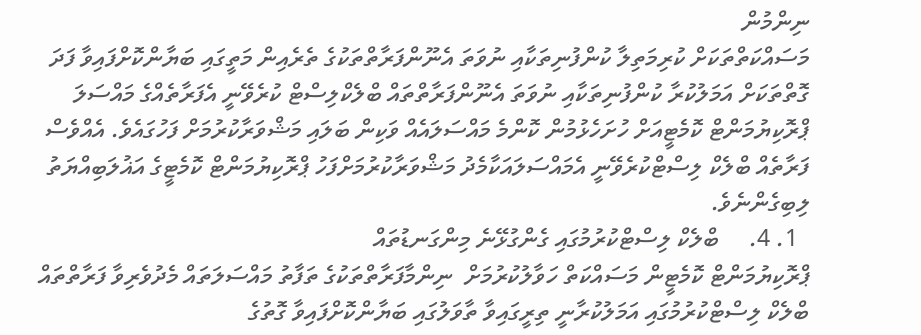ނިންމުން
މަސައްކަތްތަކަށް ކުރިމަތިލާ ކުންފުނިތަކާއި ނުވަތަ އެނޫންފަރާތްތަކުގެ ތެރެއިން މަތީގައި ބަޔާންކޮށްފައިވާ ފަދަ ގޮތްތަކަށް އަމަލުކުރާ ކުންފުނިތަކާއި ނުވަތަ އެނޫންފަރާތްތައް ބްލެކްލިސްޓް ކުރެވޭނީ އެފަރާތެއްގެ މައްސަލަ ޕްރޮކިޔުމަންޓް ކޮމެޓީއަށް ހުށަހެޅުމުން ކޮންމެ މައްސަލައެއް ވަކިން ބަލައި މަޝްވަރާކުރުމަށް ފަހުގައެވެ. އެއްވެސް ފަރާތެއް ބްލެކް ލިސްޓްކުރެވޭނީ އެމައްސަލައަކާމެދު މަޝްވަރާކުރުމަށްފަހު ޕްރޮކިޔުމަންޓް ކޮމެޓީގެ އަޣުލަބިއްޔަތު ލިބިގެންނެވެ.
  1. 4.     ބްލެކް ލިސްޓްކުރުމުގައި ގެންގުޅޭނެ މިންގަނޑުތައް
ޕްރޮކިޔުމަންޓް ކޮމެޓީން މަސައްކަތް ހަވާލުކުރުމަށް  ނިންމާފަރާތްތަކުގެ ތަފާތު މައްސަލަތައް މެދުވެރިވާ ފަރާތްތައް ބްލެކް ލިސްޓްކުރުމުގައި އަމަލުކުރާނީ ތިރީގައިވާ ތާވަލުގައި ބަޔާންކޮށްފައިވާ ގޮތުގެ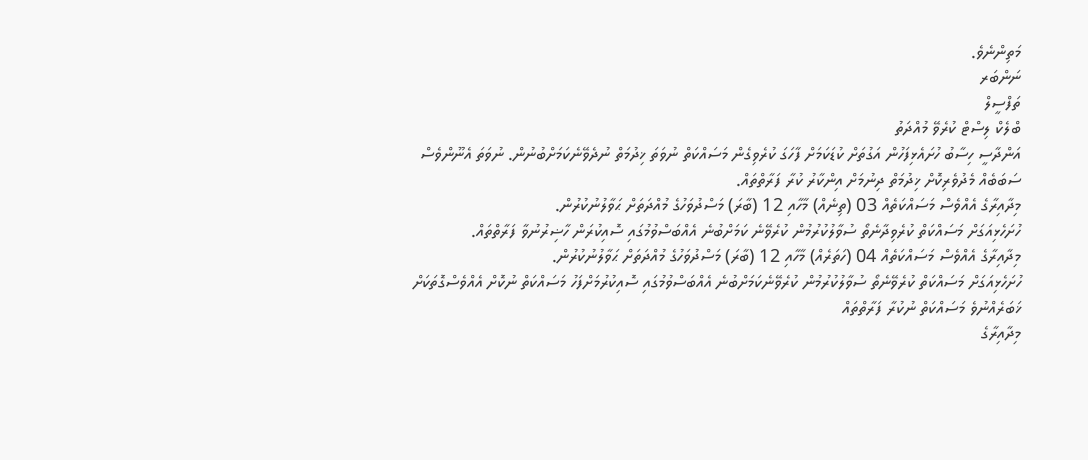މަތިންނެވެ.
ނަންބަރ
ތަފްސީލް
ބްލެކް ލިސްޓް ކުރެވޭ މުއްދަތު
އަންދާސީ ހިސާބު ހުށައެޅިފަހުން އަގުތަށް ކުޑަކަމަށް ފާހަގަ ކުރެވިގެން މަސައްކަތް ނުވަތަ ޚިދުމަތް ނުދެވޭނެކަމަށްބުނުން. ނުވަތަ އެނޫންވެސް ސަބަބެއް މެދުވެރިކޮށް ޚިދުމަތް ދިނުމަށް އިންކާރު ކުރާ ފަރާތްތައް.
މިދާއިރާގެ އެއްވެސް މަސައްކަތެއް 03 (ތިނެއް) މާހާއި 12 (ބާރަ) މަސްދުވަހުގެ މުއްދަތަށް ޙަވާލުނުކުރުން.
ހުށަހެޅިއަގަށް މަސައްކަތް ކުރެވިދާނެތޯ ސުވާލުކުރުމުން ކުރެވޭނެ ކަމަށްބުނެ އެއްބަސްވުމުގައި ސޮއިކުރަން ހާޟިރުނުވާ ފަރާތްތައް.
މިދާއިރާގެ އެއްވެސް މަސައްކަތެއް 04 (ހަތަރެއް) މާހާއި 12 (ބާރަ) މަސްދުވަހުގެ މުއްދަތަށް ޙަވާލުނުކުރުން.
ހުށަހެޅިއަގަށް މަސައްކަތް ކުރެވޭނެތޯ ސުވާލުކުރުމުން ކުރެވޭނެކަމަށްބުނެ އެއްބަސްވުމުގައި ސޮއިކުރުމަށްފަހު މަސައްކަތް ނުކޮށް އެއްވެސްގޮތަކަށް ޚަބަރެއްނުވެ މަސައްކަތް ނުކުރާ ފަރާތްތައް
މިދާއިރާގެ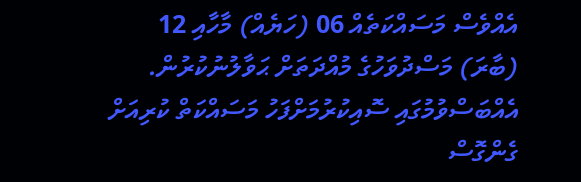އެއްވެސް މަސައްކަތެއް 06 (ހަޔެއް) މާހާއި 12 (ބާރަ) މަސްދުވަހުގެ މުއްދަތަށް ޙަވާލުނުކުރުން.
އެއްބަސްވުމުގައި ސޮއިކުރުމަށްފަހު މަސައްކަތް ކުރިއަށް ގެންގޮސް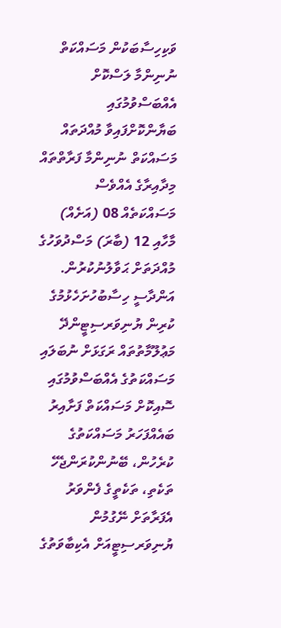ވަކިހިސާބަކުން މަސައްކަތް ނުނިންމާ ލަސްކޮށް އެއްބަސްވުމުގައި ބަޔާންކޮށްފައިވާ މުއްދަތައް މަސައްކަތް ނުނިންމާ ފަރާތްތައް
މިދާއިރާގެ އެއްވެސް މަސައްކަތެއް 08 (އަށެއް) މާހާއި 12 (ބާރަ) މަސްދުވަހުގެ މުއްދަތަށް ޙަވާލުނުކުރުން.
އަންދާސީ ހިސާބުހުށަހެޅުމުގެ ކުރިން ޔުނިވަރސިޓީންދޭ މަޢުލޫމާތުތައް ރަގަޅަށް ނުބަލައި މަސައްކަތުގެ އެއްބަސްވުމުގައި ސޮއިކޮށް މަސައްކަތް ފަށާއިރު ބައެއްފަހަރު މަސައްކަތުގެ ކުރެހުން، ބޭނުންކުރަންޖެހޭ ތަކެތި، ތަކެތީގެ ފެންވަރު އެފަރާތަށް ނޭގުމުން ޔުނިވަރސިޓީއަށް އެކިބާވަތުގެ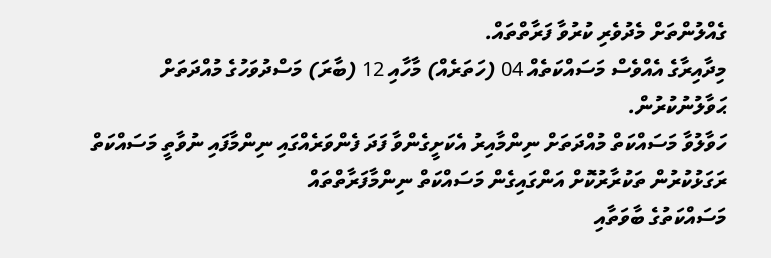ގެއްލުންތަށް މެދުވެރި ކުރުވާ ފަރާތްތައް.
މިދާއިރާގެ އެއްވެސް މަސައްކަތެއް 04 (ހަތަރެއް) މާހާއި 12 (ބާރަ) މަސްދުވަހުގެ މުއްދަތަށް ޙަވާލުނުކުރުން.
ހަވާލުވާ މަސައްކަތް މުއްދަތަށް ނިންމާއިރު އެކަށީގެންވާ ފަދަ ފެންވަރެއްގައި ނިންމާފައި ނުވާތީ މަސައްކަތް ރަގަޅުކުރުން ތަކުރާރުކޮށް އަންގައިގެން މަސައްކަތް ނިންމާފަރާތްތައް
މަސައްކަތުގެ ބާވަތާއި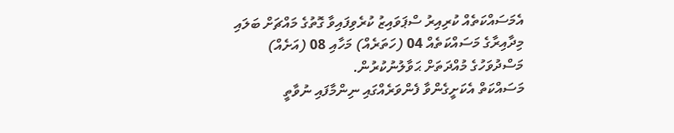އެމަސައްކަތެއް ކުރިއިރު ސްޕަވައިޒު ކުރެވިފައިވާ ގޮތުގެ މައްޗަށް ބަލައި މިދާއިރާގެ މަސައްކަތެއް 04 (ހަތަރެއް) މަހާއި 08 (އަށެއް) މަސްދުވަހުގެ މުއްދަތަށް ޙަވާލުނުކުރުން.
މަސައްކަތް އެކަށީގެންވާ ފެންވަރެއްގައި ނިންމާފައި ނުވާތީ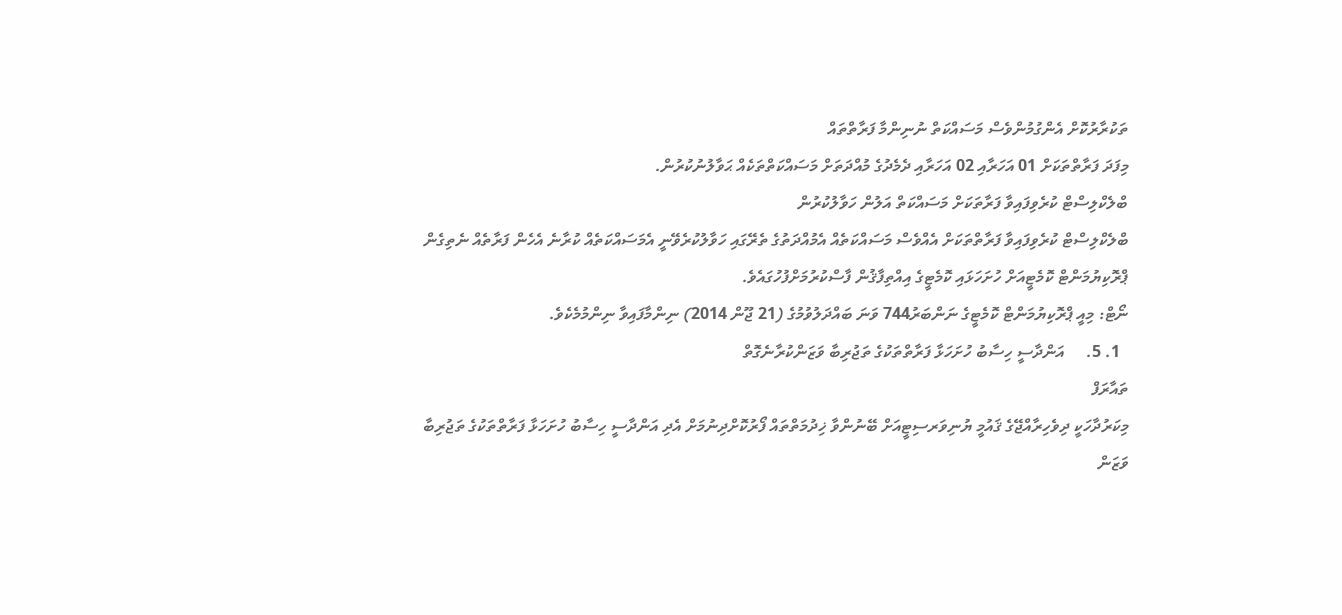ތަކުރާރުކޮށް އެންގުމުންވެސް މަސައްކަތް ނުނިންމާ ފަރާތްތައް
މިފަދަ ފަރާތްތަކަށް 01 އަހަރާއި 02 އަހަރާއި ދެމެދުގެ މުއްދަތަށް މަސައްކަތްތަކެއް ޙަވާލުނުކުރުން.
ބްލެކްލިސްޓް ކުރެވިފައިވާ ފަރާތަކަށް މަސައްކަތް އަލުން ހަވާލުކުރުން
ބްލެކްލިސްޓް ކުރެވިފައިވާ ފަރާތްތަކަށް އެއްވެސް މަސައްކަތެއް އެމުއްދަތުގެ ތެރޭގައި ހަވާލުކުރެވޭނީ އެމަސައްކަތެއް ކުރާނެ އެހެން ފަރާތެއް ނެތިގެން ޕްރޮކިޔުމަންޓް ކޮމެޓީއަށް ހުށަހަޅައި ކޮމެޓީގެ އިއްތިފާޤުން ފާސްކުރުމަށްފުހުގައެވެ.
ނޯޓް: މިއީ ޕްރޮކިޔުމަންޓް ކޮމެޓީގެ ނަންބަރު744 ވަނަ ބައްދަލުވުމުގެ (21 ޖޫން 2014) ނިންމާފައިވާ ނިންމުމެކެވެ.
  1. 5.     އަންދާސީ ހިސާބު ހުށަހަޅާ ފަރާތްތަކުގެ ތަޖުރިބާ ވަޒަންކުރާނެގޮތް
ތައާރަފް
މިކަރުދާހަކީ ދިވެހިރާއްޖޭގެ ޤައުމީ ޔުނިވަރސިޓީއަށް ބޭނުންވާ ޚިދުމަތްތައް ފޯރުކޮށްދިނުމަށް އެދި އަންދާސީ ހިސާބު ހުށަހަޅާ ފަރާތްތަކުގެ ތަޖުރިބާ ވަޒަން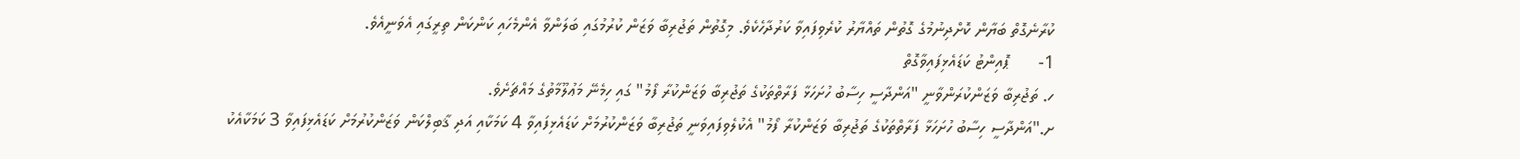ކުރާނެގޮތް ބަޔާން ކޮށްދިނުމުގެ ގޮތުން ތައްޔާރު ކުރެވިފައިވާ ކަރުދާހެކެވެ. މިގޮތުން ތަޖުރިބާ ވަޒަން ކުރުމުގައި ބަލަންވާ އެންމެހައި ކަންކަން ތިރީގައި އެވަނީއެވެ.
1-      ޕޮއިންޓު ކަޑައެޅިފައިވާގޮތް
ހ. ތަޖުރިބާ ވަޒަންކުރަންވާނީ "އަންދާސީ ހިސާބު ހުށަހަޅާ ފަރާތްތަކުގެ ތަޖުރިބާ ވަޒަންކުރާ ފޯމު" ގައި ހިމެނޭ މަޢުލޫމާތުގެ މައްޗަށެވެ.
ށ."އަންދާސީ ހިސާބު ހުށަހަޅާ ފަރާތްތަކުގެ ތަޖުރިބާ ވަޒަންކުރާ ފޯމު" އެކުލެވިފައިވަނީ ތަޖުރިބާ ވަޒަންކުރުމަށް ކަޑައެޅިފައިވާ 4 ކަމަކާއި އަދި ޤާބިލްކަން ވަޒަންކުރުމަށް ކަޑައެޅިފައިވާ 3 ކަމަކާއެކު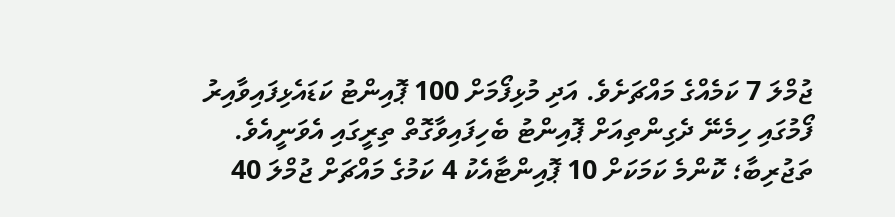ޖުމްލަ 7 ކަމެއްގެ މައްޗަށެވެ. އަދި މުޅިފޯމަށް 100 ޕޮއިންޓު ކަޑައެޅިފައިވާއިރު ފޯމުގައި ހިމެނޭ ދެގިންތިއަށް ޕޮއިންޓު ބެހިފައިވާގޮތް ތިރީގައި އެވަނީއެވެ.
ތަޖުރިބާ؛ ކޮންމެ ކަމަކަށް 10 ޕޮއިންޓާއެކު 4 ކަމުގެ މައްޗަށް ޖުމްލަ 40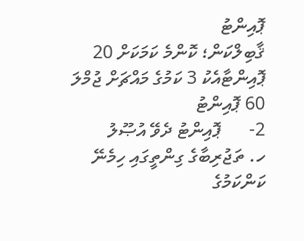ޕޮއިންޓު
ޤާބިލްކަން؛ ކޮންމެ ކަމަކަށް 20 ޕޮއިންޓާއެކު 3 ކަމުގެ މައްޗަށް ޖުމްލަ 60 ޕޮއިންޓު
2-      ޕޮއިންޓު ދެވޭ އުޞޫލު
ހ. ތަޖުރިބާގެ ގިންތީގައި ހިމެނޭ ކަންކަމުގެ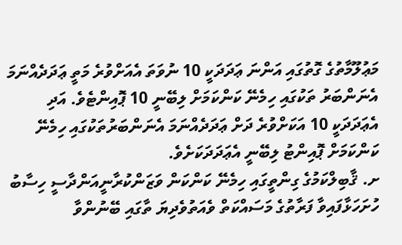މަޢުލޫމާތުގެ ގޮތުގައި އަންނަ ޢަދަދަކީ 10 ނުވަތަ އެއަށްވުރެ މަތީ ޢަދަދެއްނަމަ އެނަންބަރު ތަކުގައި ހިމެނޭ ކަންކަމަށް ލިބޭނީ 10 ޕޮއިންޓެވެ. އަދި އެޢަދަދަކީ 10 އަކަށްވުރެ ދަށް ޢަދަދެއްނަމަ އެނަންބަރުތަކުގައި ހިމެނޭ ކަންކަމަށް ޕޮއިންޓު ލިބޭނީ އެޢަދަދަކަށެވެ.
ށ. ޤާބިލްކަމުގެ ގިންތީގައި ހިމެނޭ ކަންކަން ވަޒަންކުރާނީއަންދާސީ ހިސާބު ހުށަހަޅާފައިވާ ފަރާތުގެ މަސައްކަތް ވެއަތުވެދިޔަ ތާގައި ބޭނުންވާ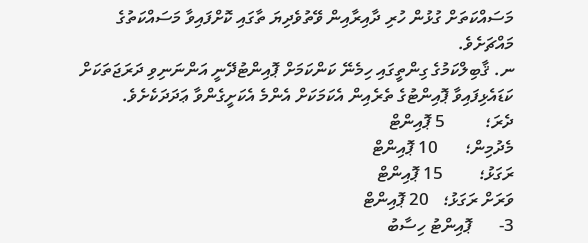މަސައްކަތަށް ގުޅުން ހުރި ދާއިރާއިން ވޭތުވެދިޔަ ތާގައި ކޮށްފައިވާ މަސައްކަތުގެ މައްޗަށެވެ.
ނ. ޤާބިލްކަމުގެ ގިންތީގައި ހިމެނޭ ކަންކަމަށް ޕޮއިންޓުދޭނީ އަންނަނިވި ދަރަޖަތަކަށް ކަޑައެޅިފައިވާ ޕޮއިންޓުގެ ތެރެއިން އެކަމަކަށް އެންމެ އެކަށީގެންވާ ޢަދަދަކެށެވެ.
ދެރަ؛         5 ޕޮއިންޓް
މެދުމިން؛      10 ޕޮއިންޓް
ރަގަޅު؛        15 ޕޮއިންޓް
ވަރަށް ރަގަޅު؛   20 ޕޮއިންޓް
3-      ޕޮއިންޓު ހިސާބު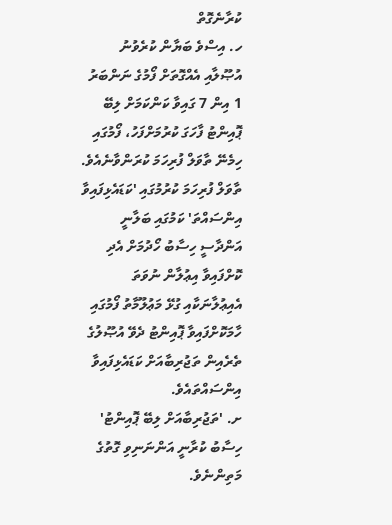ކުރާނެގޮތް
ހ. އިސްވެ ބަޔާން ކުރެވުނު އުޞޫލާއި އެއްގޮތަށް ފޯމުގެ ނަންބަރު 1 އިން 7 ގައިވާ ކަންކަމަށް ލިބޭ ޕޮއިންޓު ފާހަގަ ކުރުމަށްފަހު، ފޯމުގައި ހިމެނޭ ތާވަލް ފުރިހަމަ ކުރަންވާނެއެވެ. ތާވަލް ފުރިހަމަ ކުރުމުގައި 'ކަޑައެޅިފައިވާ އިންސައްތަ' ކަމުގައި ބަލާނީ އަންދާސީ ހިސާބު ހޯދުމަށް އެދި ކޮށްފައިވާ އިޢުލާން ނުވަތަ އެއިޢުލާނަކާއި ގުޅޭ މަޢުލޫމާތު ފޯމުގައި ހާމަކޮށްފައިވާ ޕޮއިންޓު ދެވޭ އުޞޫލުގެ ތެރެއިން ތަޖުރިބާއަށް ކަޑައެޅިފައިވާ އިންސައްތައެވެ.
ށ. 'ތަޖުރިބާއަށް ލިބޭ ޕޮއިންޓު' ހިސާބު ކުރާނީ އަންނަނިވި ގޮތުގެ މަތިންނެވެ.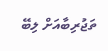ތަޖުރިބާއަށް ލިބޭ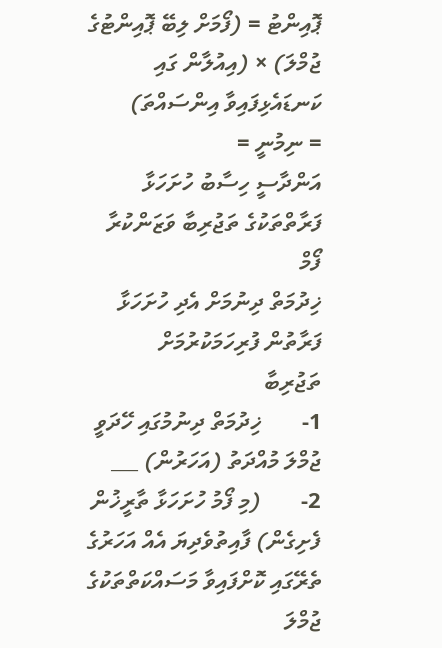ޕޮއިންޓު = (ފޯމަށް ލިބޭ ޕޮއިންޓުގެ ޖުމްލަ) × (އިއުލާން ގައި ކަނޑައެޅިފައިވާ އިންސައްތަ)
= ނިމުނީ =
އަންދާސީ ހިސާބު ހުށަހަޅާ ފަރާތްތަކުގެ ތަޖުރިބާ ވަޒަންކުރާ ފޯމް
ޚިދުމަތް ދިނުމަށް އެދި ހުށަހަޅާ ފަރާތުން ފުރިހަމަކުރުމަށް
ތަޖުރިބާ
1-       ޚިދުމަތް ދިނުމުގައި ހޭދަވީ ޖުމްލަ މުއްދަތު (އަހަރުން) ___
2-       (މި ފޯމު ހުށަހަޅާ ތާރީޚުން ފެށިގެން) ފާއިތުވެދިޔަ އެއް އަހަރުގެ ތެރޭގައި ކޮށްފައިވާ މަސައްކަތްތަކުގެ ޖުމްލަ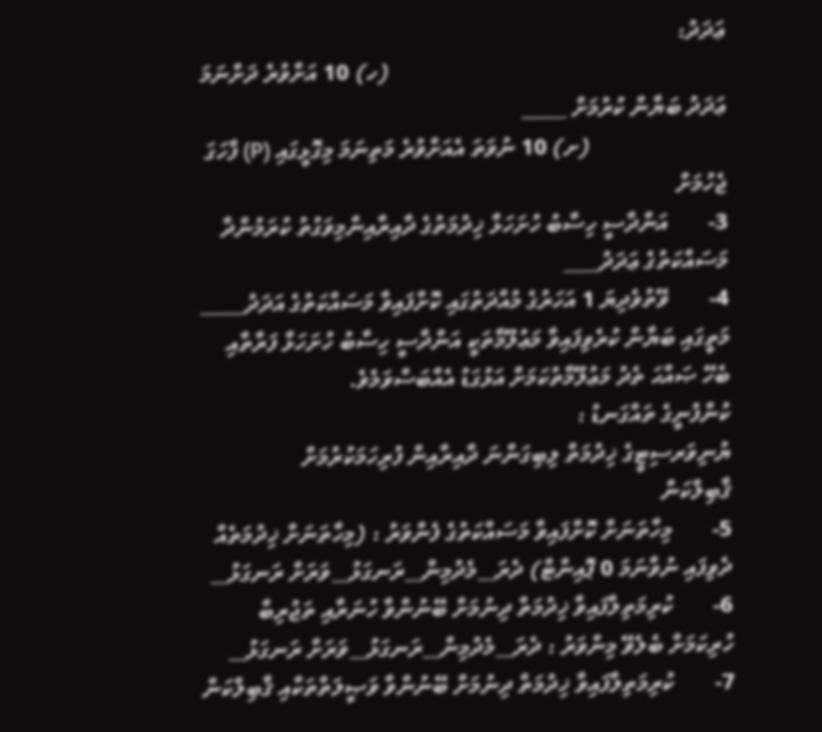ޢަދަދު:
                                                           (ހ) 10 އަށްވުރެ ދަށްނަމަ ޢަދަދު ބަޔާން ކުރުމަށް _____
                        (ށ) 10 ނުވަތަ އެއަށްވުރެ މަތިނަމަ މިގޮޅީގައި (P) ފާހަގަ ޖެހުމަށް
3-       އަންދާސީ ހިސާބު ހުށަހަޅާ ޚިދުމަތުގެ ދާއިރާއިންމިވަގުތު ކުރަމުންދާ މަސައްކަތުގެ ޢަދަދު____
4-       ވޭތުވެދިޔަ 1 އަހަރުގެ މުއްދަތުގައި ކޮށްފައިވާ މަސައްކަތުގެ އަދަދު_____
މަތީގައި ބަޔާން ކުރެވިފައިވާ މަޢުލޫމާތަކީ އަންދާސީ ހިސާބު ހުށަހަޅާ ފަރާތާއި ބެހޭ ޞައްޙަ ތެދު މަޢުލޫމާތުކަމަށް އަޅުގަޑު އެއްބަސްވަމެވެ.
ކުންފުނީގެ ތައްގަނޑު :
ޔުނިވަރސިޓީގެ ޚިދުމަތް ލިބިގަންނަ ދާއިރާއިން ފުރިހަމަކުރުމަށް
ޤާބިލްކަން
5-       މިހާތަނަށް ކޮށްފައިވާ މަސައްކަތުގެ ފެންވަރު : (މިހާތަނަށް ޚިދުމަތެއް ދެވިފައި ނުވާނަމަ 0 ޕޮއިންޓް) ދެރަ__މެދުމިން__ރަނގަޅު__ވަރަށް ރަނގަޅު__
6-       ކުރިމަތިލާފައިވާ ޚިދުމަތް ދިނުމަށް ބޭނުންވާ ހުނަރާއި ތަޖުރިބާ ހުރިކަމަށް ބެލެވޭ މިންވަރު : ދެރަ__މެދުމިން__ރަނގަޅު__ވަރަށް ރަނގަޅު__
7-       ކުރިމަތިލާފައިވާ ޚިދުމަތް ދިނުމަށް ބޭނުންވާ ވަޞީލަތްތަކާއި ޤާބިލްކަން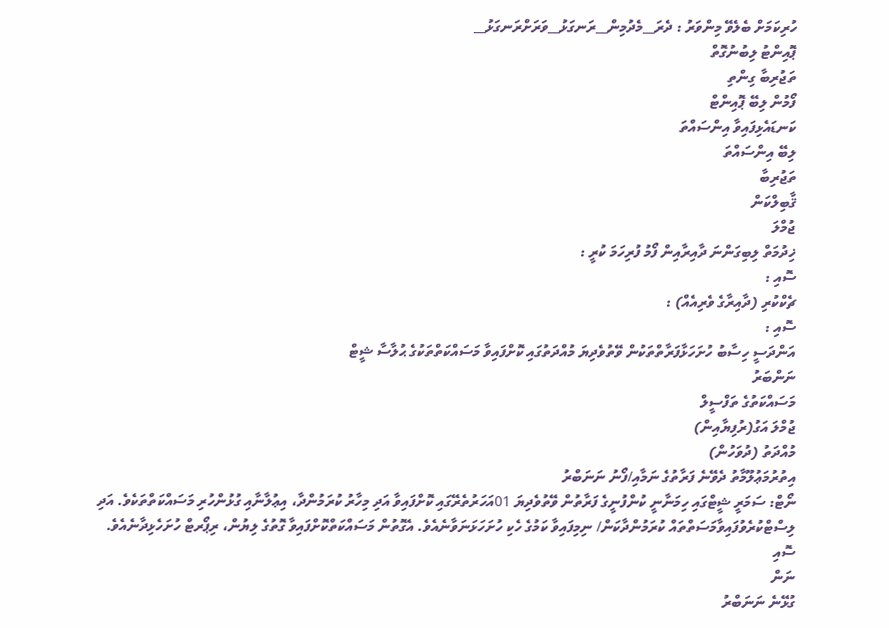ހުރިކަމަށް ބެލެވޭ މިންވަރު : ދެރަ__މެދުމިން__ރަނގަޅު__ވަރަށްރަނގަޅު__
ޕޮއިންޓު ލިބުނުގޮތް
ތަޖުރިބާ ގިންތި
ފޯމުން ލިބޭ ޕޮއިންޓް
ކަނޑައެޅިފައިވާ އިންސައްތަ
ލިބޭ އިންސައްތަ
ތަޖުރިބާ
ޤާބިލްކަން
ޖުމްލަ
ޚިދުމަތް ލިބިގަންނަ ދާއިރާއިން ފޯމު ފުރިހަމަ ކުރީ :
ސޮއި :
ޗެކްކުރި (ދާއިރާގެ ވެރިއެއް) :
ސޮއި :
އަންދަސީ ހިސާބު ހުށަހަޅާފަރާތްތަކުން ވޭތުވެދިޔަ މުއްދަތުގައި ކޮށްފައިވާ މަސައްކަތްތަކުގެ ޙުލާސާ ޝީޓް
ނަންބަރު
މަސައްކަތުގެ ތަފްސީލް
ޖުމްލަ އަގު(ރުފިޔާއިން)
މުއްދަތު (ދުވަހުން)
އިތުރުމަޢުލޫމާތު ދެވޭނެ ފަރާތުގެ ނަމާއި/ފޯނު ނަނަބްރު
ނޯޓް: ސަމަރީ ޝީޓްގައި ހިމަނާނީ ކުންފުނީގެ ފަރާތުން ވޭތުވެދިޔަ 01އަހަރުތެރޭގައި ކޮށްފައިވާ އަދި މިހާރު ކުރަމުންދާ، އިޢުލާނާއި ގުޅުންހުރި މަސައްކަތްތަކެވެ. އަދި ލިސްޓްކުރެވުފައިވާމަސަތްތައް ކުރަމުންދާކަން/ ނިމިފައިވާ ކަމުގެ ހެކި ހުށަހަޅަނަވާނެއެވެ. އެގޮތުން މަސައްކަތްކޮށްފައިވާ ގޮތުގެ ލިޔުން، ރިޕޯރޓް ހުށަހެޅިދާނެއެވެ.
ސޮއި
ނަން
ގުޅޭނެ ނަނަބްރު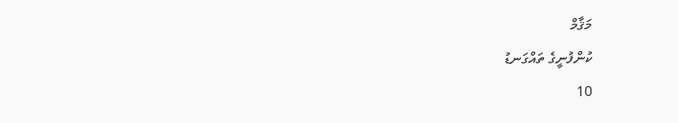މަޤާމް
ކުންފުނީގެ ތައްގަނޑު
10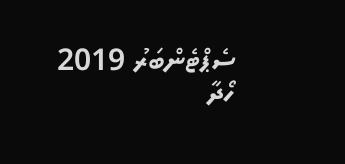ސެޕްޓެންބަރު 2019
ހޯދާ